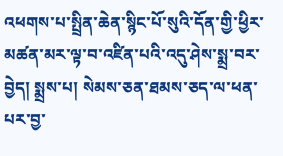འཕགས་པ་སྤྲིན་ཆེན་སྙིང་པོ་སུའི་དོན་གྱི་ཕྱིར་མཚན་མར་ལྟ་བ་འཛིན་པའི་འདུ་ཤེས་སྨྲ་བར་བྱེད། སྨྲས་པ། སེམས་ཅན་ཐམས་ཅད་ལ་ཕན་པར་བྱ་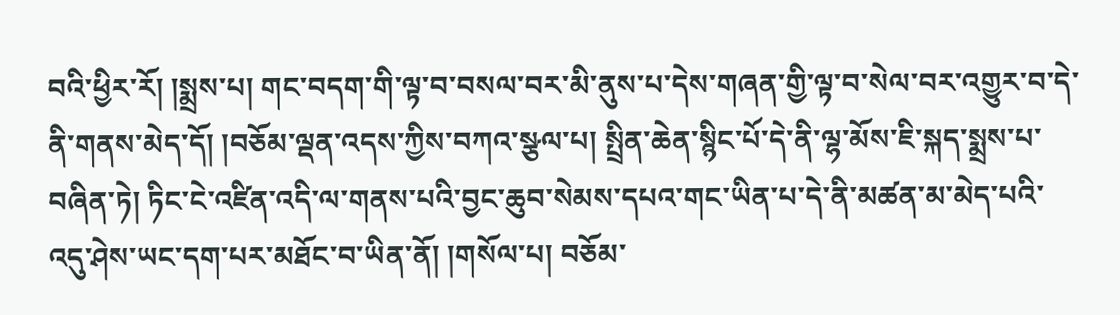བའི་ཕྱིར་རོ། །སྨྲས་པ། གང་བདག་གི་ལྟ་བ་བསལ་བར་མི་ནུས་པ་དེས་གཞན་གྱི་ལྟ་བ་སེལ་བར་འགྱུར་བ་དེ་ནི་གནས་མེད་དོ། །བཅོམ་ལྡན་འདས་ཀྱིས་བཀའ་སྩལ་པ། སྤྲིན་ཆེན་སྙིང་པོ་དེ་ནི་ལྷ་མོས་ཇི་སྐད་སྨྲས་པ་བཞིན་ཏེ། ཏིང་ངེ་འཛིན་འདི་ལ་གནས་པའི་བྱང་ཆུབ་སེམས་དཔའ་གང་ཡིན་པ་དེ་ནི་མཚན་མ་མེད་པའི་འདུ་ཤེས་ཡང་དག་པར་མཐོང་བ་ཡིན་ནོ། །གསོལ་པ། བཅོམ་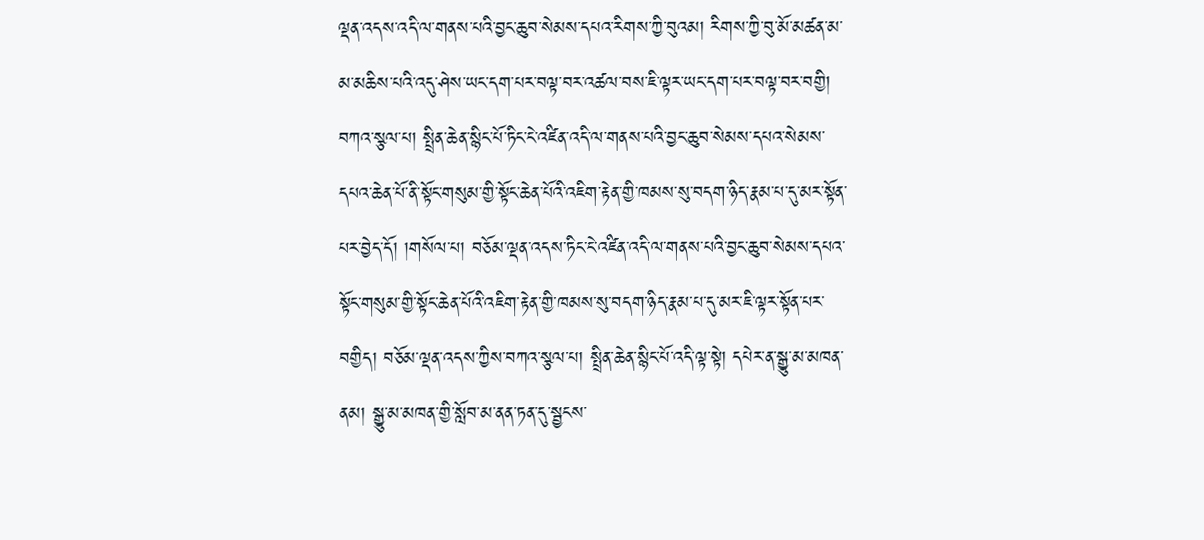ལྡན་འདས་འདི་ལ་གནས་པའི་བྱང་ཆུབ་སེམས་དཔའ་རིགས་ཀྱི་བུའམ། རིགས་ཀྱི་བུ་མོ་མཚན་མ་མ་མཆིས་པའི་འདུ་ཤེས་ཡང་དག་པར་བལྟ་བར་འཚལ་བས་ཇི་ལྟར་ཡང་དག་པར་བལྟ་བར་བགྱི། བཀའ་སྩལ་པ། སྤྲིན་ཆེན་སྙིང་པོ་ཏིང་ངེ་འཛིན་འདི་ལ་གནས་པའི་བྱང་ཆུབ་སེམས་དཔའ་སེམས་དཔའ་ཆེན་པོ་ནི་སྟོང་གསུམ་གྱི་སྟོང་ཆེན་པོའི་འཇིག་རྟེན་གྱི་ཁམས་སུ་བདག་ཉིད་རྣམ་པ་དུ་མར་སྟོན་པར་བྱེད་དོ། །གསོལ་པ། བཅོམ་ལྡན་འདས་ཏིང་ངེ་འཛིན་འདི་ལ་གནས་པའི་བྱང་ཆུབ་སེམས་དཔའ་སྟོང་གསུམ་གྱི་སྟོང་ཆེན་པོའི་འཇིག་རྟེན་གྱི་ཁམས་སུ་བདག་ཉིད་རྣམ་པ་དུ་མར་ཇི་ལྟར་སྟོན་པར་བགྱིད། བཅོམ་ལྡན་འདས་ཀྱིས་བཀའ་སྩལ་པ། སྤྲིན་ཆེན་སྙིང་པོ་འདི་ལྟ་སྟེ། དཔེར་ན་སྒྱུ་མ་མཁན་ནམ། སྒྱུ་མ་མཁན་གྱི་སློབ་མ་ནན་ཏན་དུ་སྦྱངས་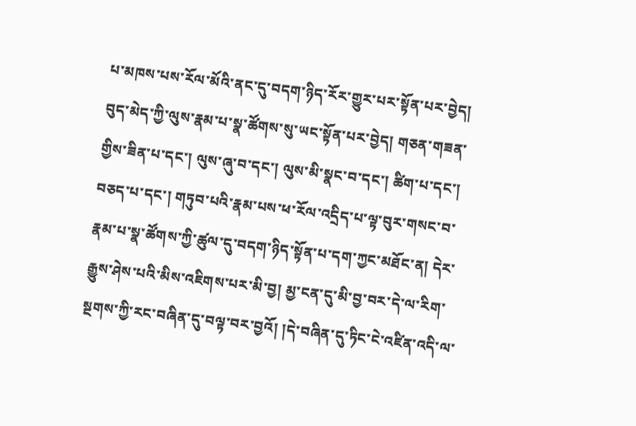པ་མཁས་པས་རོལ་མོའི་ནང་དུ་བདག་ཉིད་རོར་གྱུར་པར་སྟོན་པར་བྱེད། བུད་མེད་ཀྱི་ལུས་རྣམ་པ་སྣ་ཚོགས་སུ་ཡང་སྟོན་པར་བྱེད། གཅན་གཟན་གྱིས་ཟིན་པ་དང་། ལུས་ཞུ་བ་དང་། ལུས་མི་སྣང་བ་དང་། ཚིག་པ་དང་། བཅད་པ་དང་། གཏུབ་པའི་རྣམ་པས་ཕ་རོལ་འདྲིད་པ་ལྟ་བུར་གསང་བ་རྣམ་པ་སྣ་ཚོགས་ཀྱི་ཚུལ་དུ་བདག་ཉིད་སྟོན་པ་དག་ཀྱང་མཐོང་ན། དེར་རྒྱུས་ཤེས་པའི་མིས་འཇིགས་པར་མི་བྱ། མྱ་ངན་དུ་མི་བྱ་བར་དེ་ལ་རིག་སྔགས་ཀྱི་རང་བཞིན་དུ་བལྟ་བར་བྱའོ། །དེ་བཞིན་དུ་ཏིང་ངེ་འཛིན་འདི་ལ་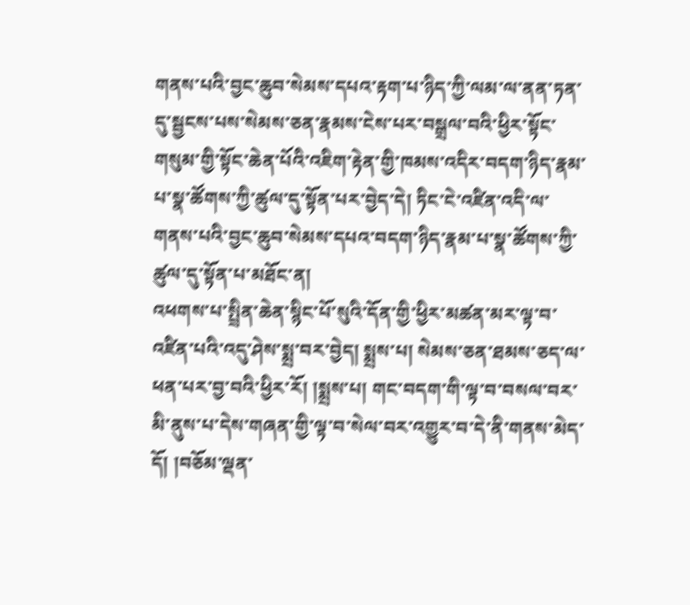གནས་པའི་བྱང་ཆུབ་སེམས་དཔའ་རྟག་པ་ཉིད་ཀྱི་ལམ་ལ་ནན་ཏན་དུ་སྦྱངས་པས་སེམས་ཅན་རྣམས་ངེས་པར་བསྒྲལ་བའི་ཕྱིར་སྟོང་གསུམ་གྱི་སྟོང་ཆེན་པོའི་འཇིག་རྟེན་གྱི་ཁམས་འདིར་བདག་ཉིད་རྣམ་པ་སྣ་ཚོགས་ཀྱི་ཚུལ་དུ་སྟོན་པར་བྱེད་དེ། ཏིང་ངེ་འཛིན་འདི་ལ་གནས་པའི་བྱང་ཆུབ་སེམས་དཔའ་བདག་ཉིད་རྣམ་པ་སྣ་ཚོགས་ཀྱི་ཚུལ་དུ་སྟོན་པ་མཐོང་ན།
འཕགས་པ་སྤྲིན་ཆེན་སྙིང་པོ་སུའི་དོན་གྱི་ཕྱིར་མཚན་མར་ལྟ་བ་འཛིན་པའི་འདུ་ཤེས་སྨྲ་བར་བྱེད། སྨྲས་པ། སེམས་ཅན་ཐམས་ཅད་ལ་ཕན་པར་བྱ་བའི་ཕྱིར་རོ། །སྨྲས་པ། གང་བདག་གི་ལྟ་བ་བསལ་བར་མི་ནུས་པ་དེས་གཞན་གྱི་ལྟ་བ་སེལ་བར་འགྱུར་བ་དེ་ནི་གནས་མེད་དོ། །བཅོམ་ལྡན་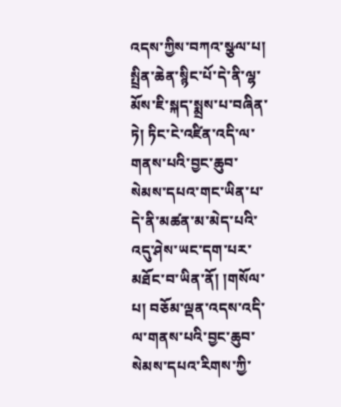འདས་ཀྱིས་བཀའ་སྩལ་པ། སྤྲིན་ཆེན་སྙིང་པོ་དེ་ནི་ལྷ་མོས་ཇི་སྐད་སྨྲས་པ་བཞིན་ཏེ། ཏིང་ངེ་འཛིན་འདི་ལ་གནས་པའི་བྱང་ཆུབ་སེམས་དཔའ་གང་ཡིན་པ་དེ་ནི་མཚན་མ་མེད་པའི་འདུ་ཤེས་ཡང་དག་པར་མཐོང་བ་ཡིན་ནོ། །གསོལ་པ། བཅོམ་ལྡན་འདས་འདི་ལ་གནས་པའི་བྱང་ཆུབ་སེམས་དཔའ་རིགས་ཀྱི་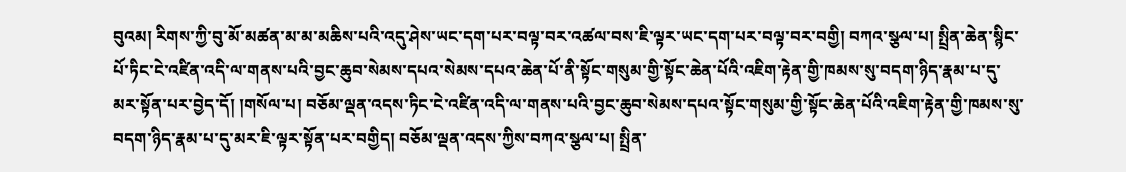བུའམ། རིགས་ཀྱི་བུ་མོ་མཚན་མ་མ་མཆིས་པའི་འདུ་ཤེས་ཡང་དག་པར་བལྟ་བར་འཚལ་བས་ཇི་ལྟར་ཡང་དག་པར་བལྟ་བར་བགྱི། བཀའ་སྩལ་པ། སྤྲིན་ཆེན་སྙིང་པོ་ཏིང་ངེ་འཛིན་འདི་ལ་གནས་པའི་བྱང་ཆུབ་སེམས་དཔའ་སེམས་དཔའ་ཆེན་པོ་ནི་སྟོང་གསུམ་གྱི་སྟོང་ཆེན་པོའི་འཇིག་རྟེན་གྱི་ཁམས་སུ་བདག་ཉིད་རྣམ་པ་དུ་མར་སྟོན་པར་བྱེད་དོ། །གསོལ་པ། བཅོམ་ལྡན་འདས་ཏིང་ངེ་འཛིན་འདི་ལ་གནས་པའི་བྱང་ཆུབ་སེམས་དཔའ་སྟོང་གསུམ་གྱི་སྟོང་ཆེན་པོའི་འཇིག་རྟེན་གྱི་ཁམས་སུ་བདག་ཉིད་རྣམ་པ་དུ་མར་ཇི་ལྟར་སྟོན་པར་བགྱིད། བཅོམ་ལྡན་འདས་ཀྱིས་བཀའ་སྩལ་པ། སྤྲིན་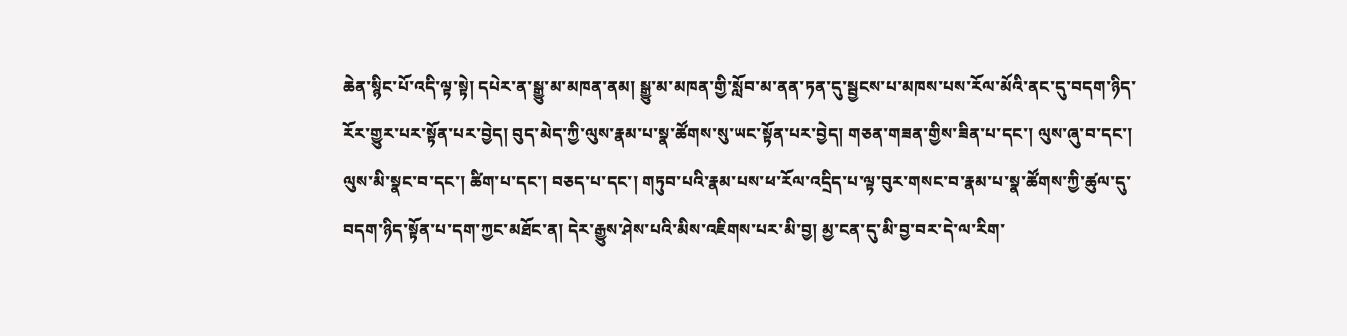ཆེན་སྙིང་པོ་འདི་ལྟ་སྟེ། དཔེར་ན་སྒྱུ་མ་མཁན་ནམ། སྒྱུ་མ་མཁན་གྱི་སློབ་མ་ནན་ཏན་དུ་སྦྱངས་པ་མཁས་པས་རོལ་མོའི་ནང་དུ་བདག་ཉིད་རོར་གྱུར་པར་སྟོན་པར་བྱེད། བུད་མེད་ཀྱི་ལུས་རྣམ་པ་སྣ་ཚོགས་སུ་ཡང་སྟོན་པར་བྱེད། གཅན་གཟན་གྱིས་ཟིན་པ་དང་། ལུས་ཞུ་བ་དང་། ལུས་མི་སྣང་བ་དང་། ཚིག་པ་དང་། བཅད་པ་དང་། གཏུབ་པའི་རྣམ་པས་ཕ་རོལ་འདྲིད་པ་ལྟ་བུར་གསང་བ་རྣམ་པ་སྣ་ཚོགས་ཀྱི་ཚུལ་དུ་བདག་ཉིད་སྟོན་པ་དག་ཀྱང་མཐོང་ན། དེར་རྒྱུས་ཤེས་པའི་མིས་འཇིགས་པར་མི་བྱ། མྱ་ངན་དུ་མི་བྱ་བར་དེ་ལ་རིག་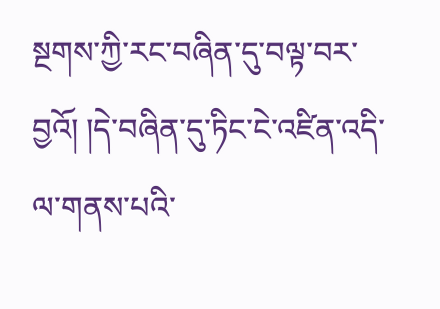སྔགས་ཀྱི་རང་བཞིན་དུ་བལྟ་བར་བྱའོ། །དེ་བཞིན་དུ་ཏིང་ངེ་འཛིན་འདི་ལ་གནས་པའི་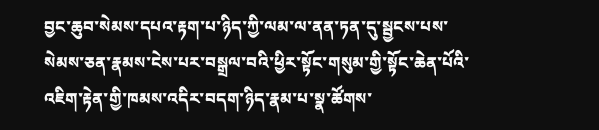བྱང་ཆུབ་སེམས་དཔའ་རྟག་པ་ཉིད་ཀྱི་ལམ་ལ་ནན་ཏན་དུ་སྦྱངས་པས་སེམས་ཅན་རྣམས་ངེས་པར་བསྒྲལ་བའི་ཕྱིར་སྟོང་གསུམ་གྱི་སྟོང་ཆེན་པོའི་འཇིག་རྟེན་གྱི་ཁམས་འདིར་བདག་ཉིད་རྣམ་པ་སྣ་ཚོགས་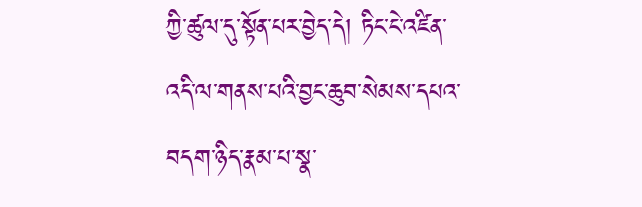ཀྱི་ཚུལ་དུ་སྟོན་པར་བྱེད་དེ། ཏིང་ངེ་འཛིན་འདི་ལ་གནས་པའི་བྱང་ཆུབ་སེམས་དཔའ་བདག་ཉིད་རྣམ་པ་སྣ་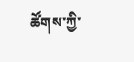ཚོགས་ཀྱི་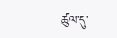ཚུལ་དུ་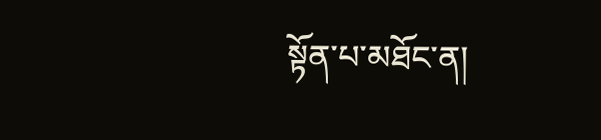སྟོན་པ་མཐོང་ན།